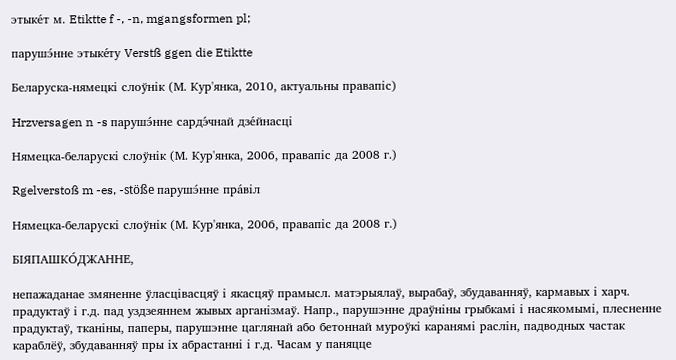этыке́т м. Etiktte f -, -n, mgangsformen pl;

парушэ́нне этыке́ту Verstß ggen die Etiktte

Беларуска-нямецкі слоўнік (М. Кур'янка, 2010, актуальны правапіс)

Hrzversagen n -s парушэ́нне сардэ́чнай дзе́йнасці

Нямецка-беларускі слоўнік (М. Кур'янка, 2006, правапіс да 2008 г.)

Rgelverstoß m -es, -stöße парушэ́нне пра́віл

Нямецка-беларускі слоўнік (М. Кур'янка, 2006, правапіс да 2008 г.)

БІЯПАШКО́ДЖАННЕ,

непажаданае змяненне ўласцівасцяў і якасцяў прамысл. матэрыялаў, вырабаў, збудаванняў, кармавых і харч. прадуктаў і г.д. пад уздзеяннем жывых арганізмаў. Напр., парушэнне драўніны грыбкамі і насякомымі, плесненне прадуктаў, тканіны, паперы, парушэнне цаглянай або бетоннай муроўкі каранямі раслін, падводных частак караблёў, збудаванняў пры іх абрастанні і г.д. Часам у паняцце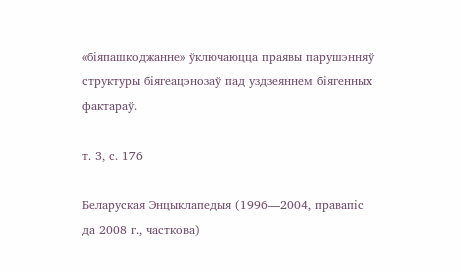«біяпашкоджанне» ўключаюцца праявы парушэнняў структуры біягеацэнозаў пад уздзеяннем біягенных фактараў.

т. 3, с. 176

Беларуская Энцыклапедыя (1996—2004, правапіс да 2008 г., часткова)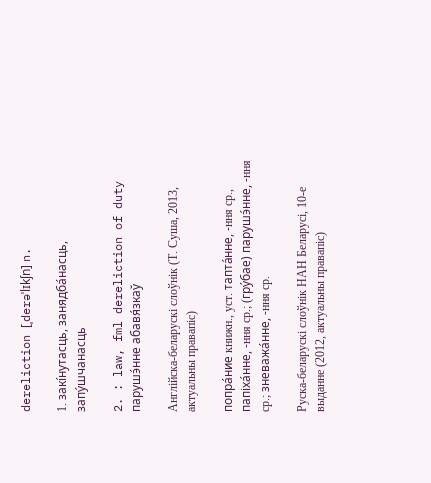dereliction [ˌderəˈlɪkʃn] n.

1. закі́нутасць, занядба́насць, запу́шчанасць

2. : law, fml dereliction of duty парушэ́нне абавя́зкаў

Англійска-беларускі слоўнік (Т. Суша, 2013, актуальны правапіс)

попра́ние книжн., уст. тапта́нне, -ння ср., папіха́нне, -ння ср.; (гру́бае) парушэ́нне, -ння ср.; зневажа́нне, -ння ср.

Руска-беларускі слоўнік НАН Беларусі, 10-е выданне (2012, актуальны правапіс)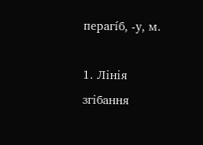перагі́б, ‑у, м.

1. Лінія згібання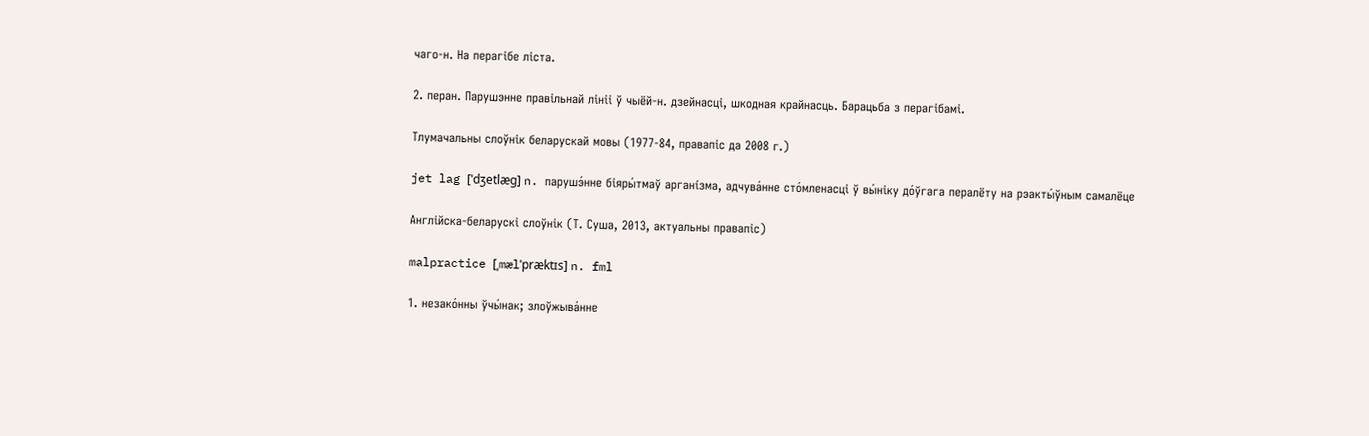чаго‑н. На перагібе ліста.

2. перан. Парушэнне правільнай лініі ў чыёй‑н. дзейнасці, шкодная крайнасць. Барацьба з перагібамі.

Тлумачальны слоўнік беларускай мовы (1977-84, правапіс да 2008 г.)

jet lag [ˈdʒetlæg] n. парушэ́нне біяры́тмаў аргані́зма, адчува́нне сто́мленасці ў вы́ніку до́ўгага пералёту на рэакты́ўным самалёце

Англійска-беларускі слоўнік (Т. Суша, 2013, актуальны правапіс)

malpractice [ˌmælˈpræktɪs] n. fml

1. незако́нны ўчы́нак; злоўжыва́нне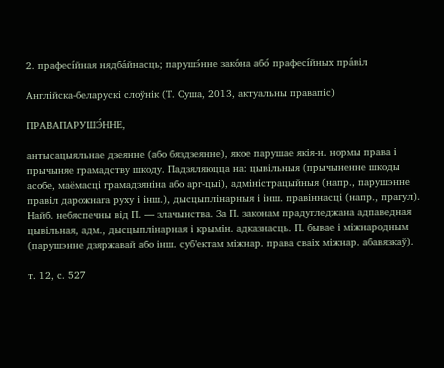2. прафесі́йная нядба́йнасць; парушэ́нне зако́на або́ прафесі́йных пра́віл

Англійска-беларускі слоўнік (Т. Суша, 2013, актуальны правапіс)

ПРАВАПАРУШЭ́ННЕ,

антысацыяльнае дзеянне (або бяздзеянне), якое парушае якія-н. нормы права і прычыняе грамадству шкоду. Падзяляюцца на: цывільныя (прычыненне шкоды асобе, маёмасці грамадзяніна або арг-цыі), адміністрацыйныя (напр., парушэнне правіл дарожнага руху і інш.), дысцыплінарныя і інш. правіннасці (напр., прагул). Найб. небяспечны від П. — злачынства. За П. законам прадугледжана адпаведная цывільная, адм., дысцыплінарная і крымін. адказнасць. П. бывае і міжнародным (парушэнне дзяржавай або інш. суб’ектам міжнар. права сваіх міжнар. абавязкаў).

т. 12, с. 527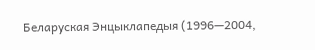Беларуская Энцыклапедыя (1996—2004,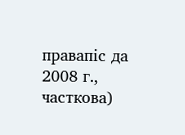правапіс да 2008 г., часткова)